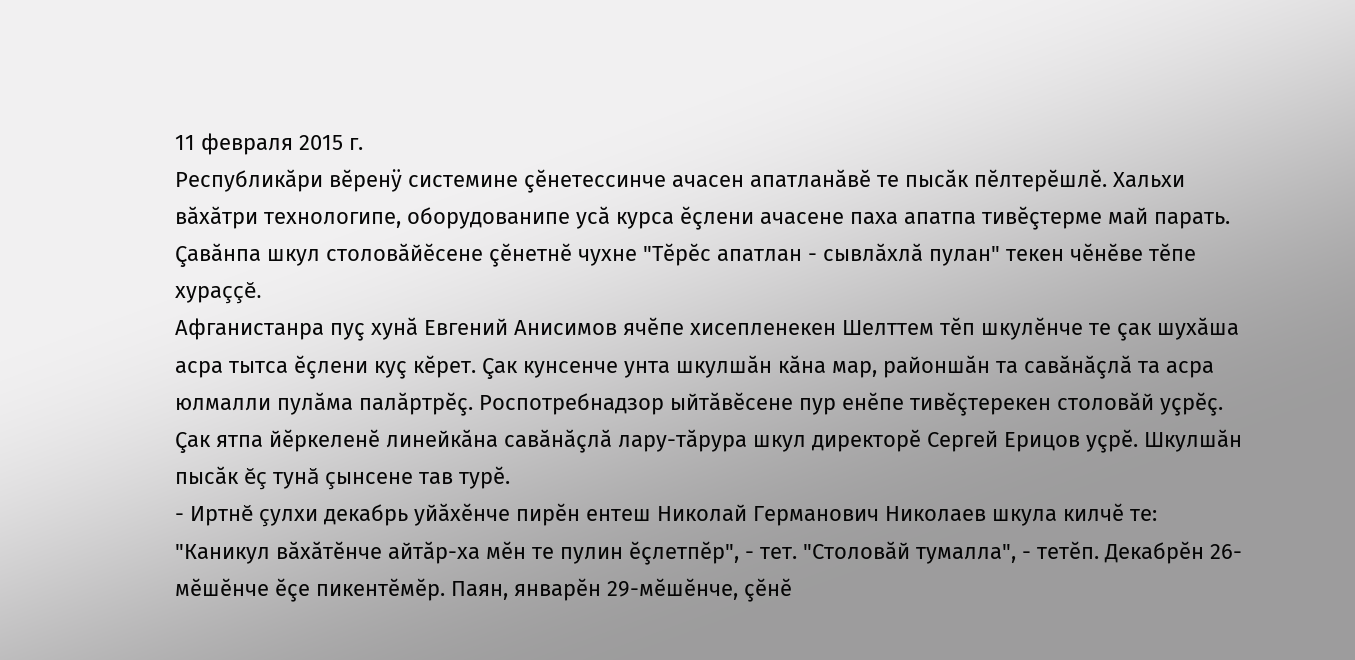11 февраля 2015 г.
Республикăри вĕренÿ системине çĕнетессинче ачасен апатланăвĕ те пысăк пĕлтерĕшлĕ. Хальхи вăхăтри технологипе, оборудованипе усă курса ĕçлени ачасене паха апатпа тивĕçтерме май парать. Çавăнпа шкул столовăйĕсене çĕнетнĕ чухне "Тĕрĕс апатлан - сывлăхлă пулан" текен чĕнĕве тĕпе хураççĕ.
Афганистанра пуç хунă Евгений Анисимов ячĕпе хисепленекен Шелттем тĕп шкулĕнче те çак шухăша асра тытса ĕçлени куç кĕрет. Çак кунсенче унта шкулшăн кăна мар, районшăн та савăнăçлă та асра юлмалли пулăма палăртрĕç. Роспотребнадзор ыйтăвĕсене пур енĕпе тивĕçтерекен столовăй уçрĕç. Çак ятпа йĕркеленĕ линейкăна савăнăçлă лару-тăрура шкул директорĕ Сергей Ерицов уçрĕ. Шкулшăн пысăк ĕç тунă çынсене тав турĕ.
- Иртнĕ çулхи декабрь уйăхĕнче пирĕн ентеш Николай Германович Николаев шкула килчĕ те: "Каникул вăхăтĕнче айтăр-ха мĕн те пулин ĕçлетпĕр", - тет. "Столовăй тумалла", - тетĕп. Декабрĕн 26-мĕшĕнче ĕçе пикентĕмĕр. Паян, январĕн 29-мĕшĕнче, çĕнĕ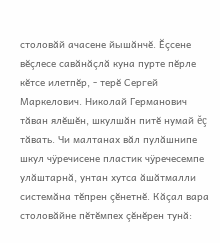столовăй ачасене йышăнчĕ. Ĕçсене вĕçлесе савăнăçлă куна пурте пĕрле кĕтсе илетпĕр, - терĕ Сергей Маркелович. Николай Германович тăван ялĕшĕн, шкулшăн питĕ нумай ĕç тăвать. Чи малтанах вăл пулăшнипе шкул чÿречисене пластик чÿречесемпе улăштарнă, унтан хутса ăшăтмалли системăна тĕпрен çĕнетнĕ. Кăçал вара столовăйне пĕтĕмпех çĕнĕрен тунă: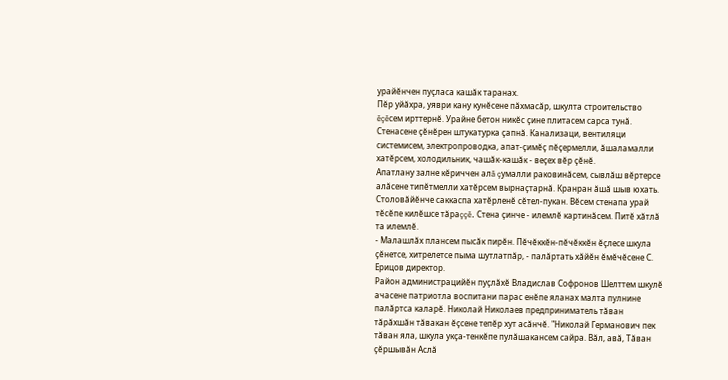урайĕнчен пуçласа кашăк таранах.
Пĕр уйăхра, уяври кану кунĕсене пăхмасăр, шкулта строительство ĕçĕсем ирттернĕ. Урайне бетон никĕс çине плитасем сарса тунă. Стенасене çĕнĕрен штукатурка çапнă. Канализаци, вентиляци системисем, электропроводка, апат-çимĕç пĕçермелли, ăшаламалли хатĕрсем, холодильник, чашăк-кашăк - веçех вĕр çĕнĕ.
Апатлану залне кĕриччен алă çумалли раковинăсем, сывлăш вĕртерсе алăсене типĕтмелли хатĕрсем вырнаçтарнă. Кранран ăшă шыв юхать. Столовăйĕнче саккаспа хатĕрленĕ сĕтел-пукан. Вĕсем стенапа урай тĕсĕпе килĕшсе тăраççĕ. Стена çинче - илемлĕ картинăсем. Питĕ хăтлă та илемлĕ.
- Малашлăх плансем пысăк пирĕн. Пĕчĕккĕн-пĕчĕккĕн ĕçлесе шкула çĕнетсе, хитрелетсе пыма шутлатпăр, - палăртать хăйĕн ĕмĕчĕсене С. Ерицов директор.
Район администрацийĕн пуçлăхĕ Владислав Софронов Шелттем шкулĕ ачасене патриотла воспитани парас енĕпе яланах малта пулнине палăртса каларĕ. Николай Николаев предприниматель тăван тăрăхшăн тăвакан ĕçсене тепĕр хут асăнчĕ. "Николай Германович пек тăван яла, шкула укçа-тенкĕпе пулăшакансем сайра. Вăл, авă, Тăван çĕршывăн Аслă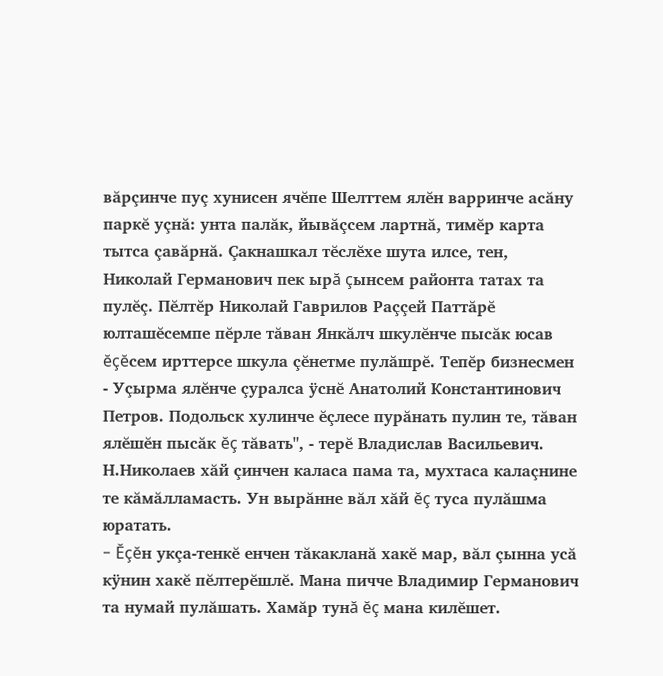вăрçинче пуç хунисен ячĕпе Шелттем ялĕн варринче асăну паркĕ уçнă: унта палăк, йывăçсем лартнă, тимĕр карта тытса çавăрнă. Çакнашкал тĕслĕхе шута илсе, тен, Николай Германович пек ырă çынсем районта татах та пулĕç. Пĕлтĕр Николай Гаврилов Раççей Паттăрĕ юлташĕсемпе пĕрле тăван Янкăлч шкулĕнче пысăк юсав ĕçĕсем ирттерсе шкула çĕнетме пулăшрĕ. Тепĕр бизнесмен - Уçырма ялĕнче çуралса ÿснĕ Анатолий Константинович Петров. Подольск хулинче ĕçлесе пурăнать пулин те, тăван ялĕшĕн пысăк ĕç тăвать", - терĕ Владислав Васильевич.
Н.Николаев хăй çинчен каласа пама та, мухтаса калаçнине те кăмăлламасть. Ун вырăнне вăл хăй ĕç туса пулăшма юратать.
- Ĕçĕн укçа-тенкĕ енчен тăкакланă хакĕ мар, вăл çынна усă кÿнин хакĕ пĕлтерĕшлĕ. Мана пичче Владимир Германович та нумай пулăшать. Хамăр тунă ĕç мана килĕшет.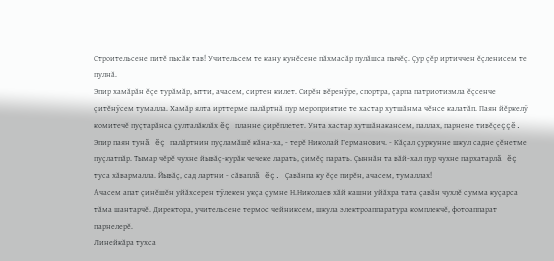Строительсене питĕ пысăк тав! Учительсем те кану кунĕсене пăхмасăр пулăшса пычĕç. Çур çĕр иртиччен ĕçленисем те пулнă.
Эпир хамăрăн ĕçе турăмăр, ытти, ачасем, сиртен килет. Сирĕн вĕренÿре, спортра, çарпа патриотизмла ĕçсенче çитĕнÿсем тумалла. Хамăр ялта ирттерме палăртнă пур мероприятие те хастар хутшăнма чĕнсе калатăп. Паян йĕркелÿ комитечĕ пуçтарăнса çулталăклăх ĕç планне çирĕплетет. Унта хастар хутшăнакансем, паллах, парнене тивĕçеççĕ. Эпир паян тунă ĕç палăртнин пуçламăшĕ кăна-ха, - терĕ Николай Германович. - Кăçал çуркунне шкул садне çĕнетме пуçлатпăр. Тымар чĕрĕ чухне йывăç-курăк чечеке ларать, çимĕç парать. Çыннăн та вăй-хал пур чухне пархатарлă ĕç туса хăвармалла. Йывăç, сад лартни - сăваплă ĕç. Çавăнпа ку ĕçе пирĕн, ачасем, тумаллах!
Ачасем апат çинĕшĕн уйăхсерен тÿлекен укçа çумне Н.Николаев хăй кашни уйăхра тата çавăн чухлĕ сумма куçарса тăма шантарчĕ. Директора, учительсене термос чейниксем, шкула электроаппаратура комплекчĕ, фотоаппарат парнелерĕ.
Линейкăра тухса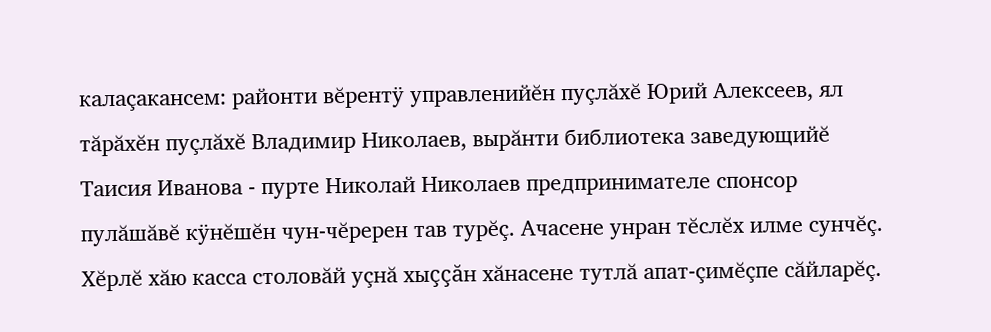калаçакансем: районти вĕрентÿ управленийĕн пуçлăхĕ Юрий Алексеев, ял тăрăхĕн пуçлăхĕ Владимир Николаев, вырăнти библиотека заведующийĕ Таисия Иванова - пурте Николай Николаев предпринимателе спонсор пулăшăвĕ кÿнĕшĕн чун-чĕререн тав турĕç. Ачасене унран тĕслĕх илме сунчĕç.
Хĕрлĕ хăю касса столовăй уçнă хыççăн хăнасене тутлă апат-çимĕçпе сăйларĕç.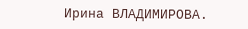Ирина ВЛАДИМИРОВА.